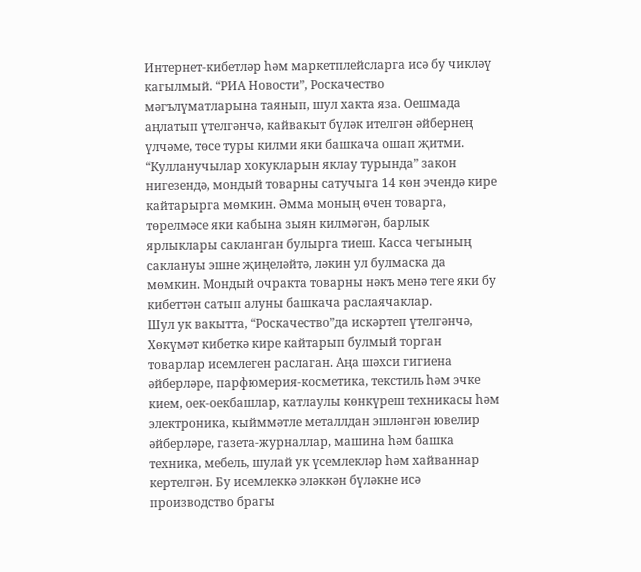Интернет-кибетләр һәм маркетплейсларга исә бу чикләү кагылмый. “РИА Новости”, Роскачество мәгълүматларына таянып, шул хакта яза. Оешмада аңлатып үтелгәнчә, кайвакыт бүләк ителгән әйбернең үлчәме, төсе туры килми яки башкача ошап җитми.
“Кулланучылар хокукларын яклау турында” закон нигезендә, мондый товарны сатучыга 14 көн эчендә кире кайтарырга мөмкин. Әмма моның өчен товарга, төрелмәсе яки кабына зыян килмәгән, барлык ярлыклары сакланган булырга тиеш. Касса чегының саклануы эшне җиңеләйтә, ләкин ул булмаска да мөмкин. Мондый очракта товарны нәкъ менә теге яки бу кибеттән сатып алуны башкача раслаячаклар.
Шул ук вакытта, “Роскачество”да искәртеп үтелгәнчә, Хөкүмәт кибеткә кире кайтарып булмый торган товарлар исемлеген раслаган. Аңа шәхси гигиена әйберләре, парфюмерия-косметика, текстиль һәм эчке кием, оек-оекбашлар, катлаулы көнкүреш техникасы һәм электроника, кыйммәтле металлдан эшләнгән ювелир әйберләре, газета-журналлар, машина һәм башка техника, мебель, шулай ук үсемлекләр һәм хайваннар кертелгән. Бу исемлеккә эләккән бүләкне исә производство брагы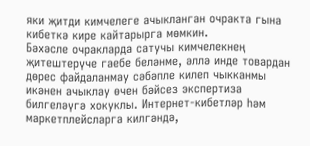яки җитди кимчелеге ачыкланган очракта гына кибеткә кире кайтарырга мөмкин.
Бәхәсле очракларда сатучы кимчелекнең җитештерүче гаебе беләнме, әллә инде товардан дөрес файдаланмау сәбәпле килеп чыкканмы икәнен ачыклау өчен бәйсез экспертиза билгеләүгә хокуклы. Интернет-кибетләр һәм маркетплейсларга килгәндә,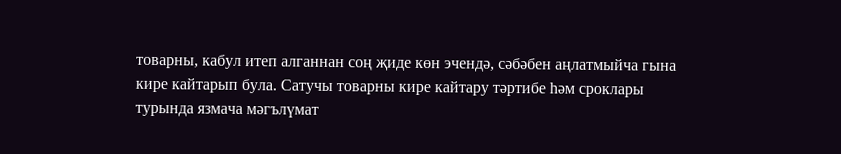товарны, кабул итеп алганнан соң җиде көн эчендә, сәбәбен аңлатмыйча гына кире кайтарып була. Сатучы товарны кире кайтару тәртибе һәм сроклары турында язмача мәгълүмат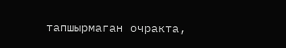тапшырмаган очракта,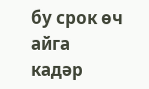бу срок өч айга кадәр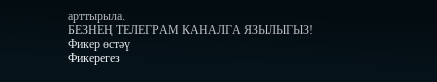арттырыла.
БЕЗНЕҢ ТЕЛЕГРАМ КАНАЛГА ЯЗЫЛЫГЫЗ!
Фикер өстәү
Фикерегез